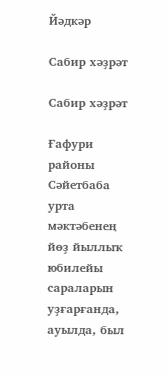Йәдкәр

Сабир хәҙрәт

Сабир хәҙрәт

Ғафури районы Сәйетбаба урта мәктәбенең йөҙ йыллыҡ юбилейы сараларын уҙғарғанда, ауылда, был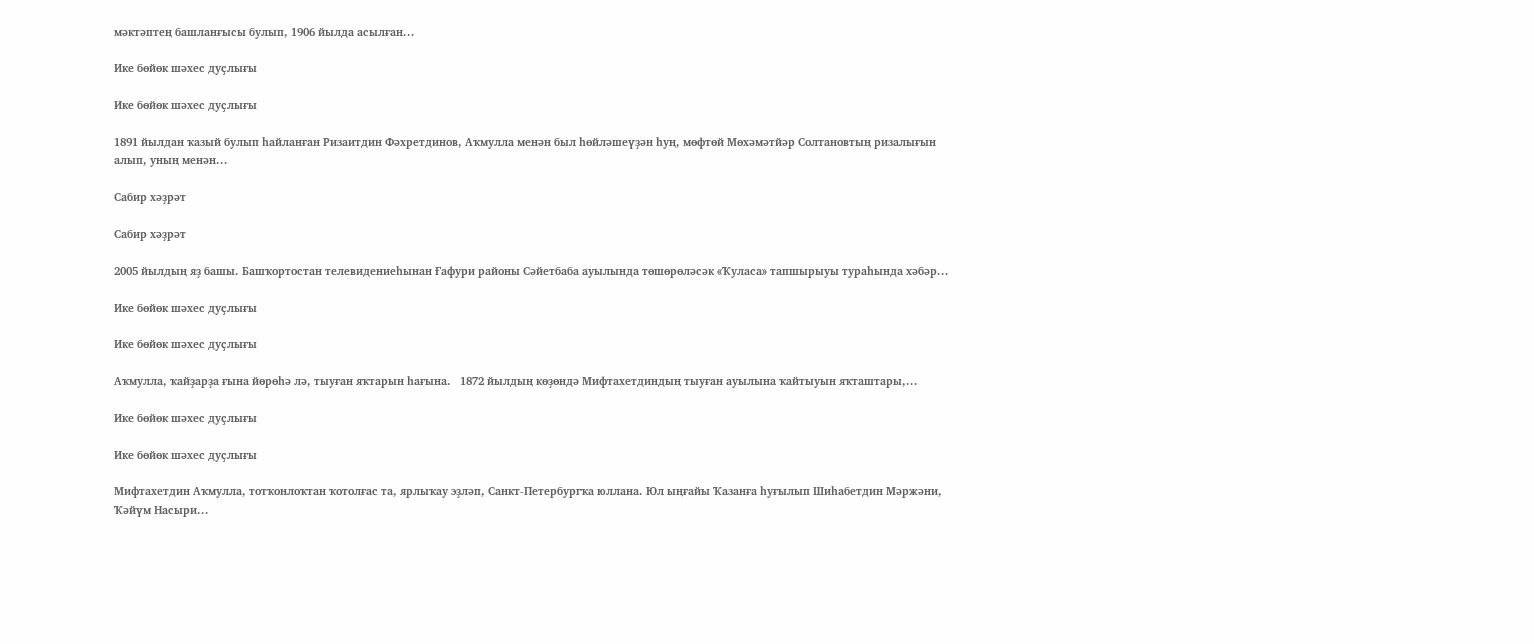мәктәптең башланғысы булып, 1906 йылда асылған...

Ике бөйөк шәхес дуҫлығы

Ике бөйөк шәхес дуҫлығы

1891 йылдан ҡазый булып һайланған Ризаитдин Фәхретдинов, Аҡмулла менән был һөйләшеүҙән һуң, мөфтөй Мөхәмәтйәр Солтановтың ризалығын алып, уның менән...

Сабир хәҙрәт

Сабир хәҙрәт

2005 йылдың яҙ башы. Башҡортостан телевидениеһынан Ғафури районы Сәйетбаба ауылында төшөрөләсәк «Ҡуласа» тапшырыуы тураһында хәбәр...

Ике бөйөк шәхес дуҫлығы

Ике бөйөк шәхес дуҫлығы

Аҡмулла, ҡайҙарҙа ғына йөрөһә лә, тыуған яҡтарын һағына.   1872 йылдың көҙөндә Мифтахетдиндың тыуған ауылына ҡайтыуын яҡташтары,...

Ике бөйөк шәхес дуҫлығы

Ике бөйөк шәхес дуҫлығы

Мифтахетдин Аҡмулла, тотҡонлоҡтан ҡотолғас та, ярлыҡау эҙләп, Санкт-Петербургҡа юллана. Юл ыңғайы Ҡазанға һуғылып Шиһабетдин Мәржәни, Ҡәйүм Насыри...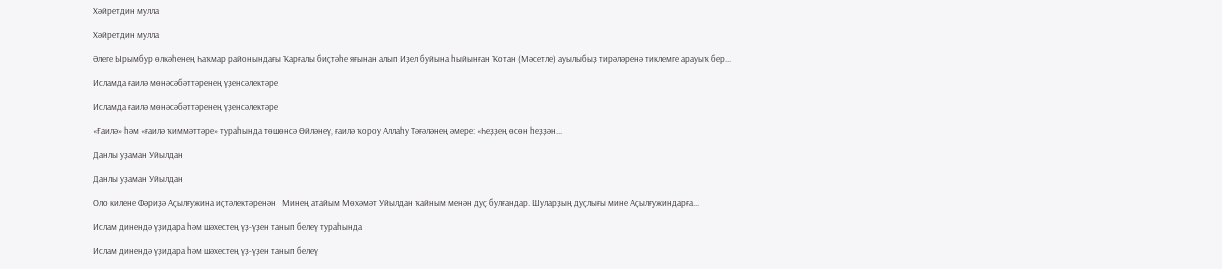Хәйретдин мулла

Хәйретдин мулла

Әлеге Ырымбур өлкәһенең Һаҡмар районындағы Ҡарғалы биҫтәһе яғынан алып Иҙел буйына һыйынған Ҡотан (Мәсетле) ауылыбыҙ тирәләренә тиклемге арауыҡ бер...

Исламда ғаилә мөнәсәбәттәренең үҙенсәлектәре

Исламда ғаилә мөнәсәбәттәренең үҙенсәлектәре

«Ғаилә» һәм «ғаилә ҡиммәттәре» тураһында төшөнсә Өйләнеү, ғаилә ҡороу Аллаһу Тәғәләнең әмере: «Һеҙҙең өсөн һеҙҙән...

Данлы уҙаман Уйылдан

Данлы уҙаман Уйылдан

Оло килене Фәриҙә Аҫылғужина иҫтәлектәренән   Минең атайым Мөхәмәт Уйылдан ҡайным менән дуҫ булғандар. Шуларҙың дуҫлығы мине Аҫылғужиндарға...

Ислам динендә үҙидара һәм шәхестең үҙ-үҙен танып белеү тураһында

Ислам динендә үҙидара һәм шәхестең үҙ-үҙен танып белеү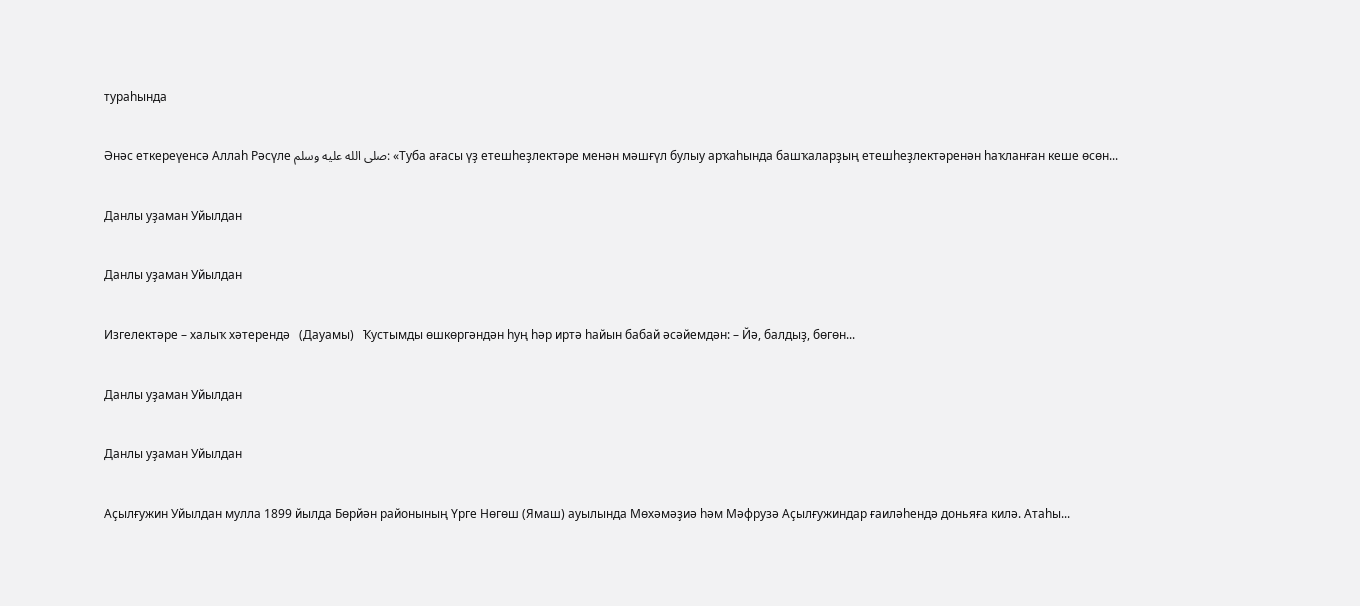тураһында

Әнәс еткереүенсә Аллаһ Рәсүле صلى الله عليه وسلم: «Туба ағасы үҙ етешһеҙлектәре менән мәшғүл булыу арҡаһында башҡаларҙың етешһеҙлектәренән һаҡланған кеше өсөн...

Данлы уҙаман Уйылдан

Данлы уҙаман Уйылдан

Изгелектәре – халыҡ хәтерендә   (Дауамы)   Ҡустымды өшкөргәндән һуң һәр иртә һайын бабай әсәйемдән: – Йә, балдыҙ, бөгөн...

Данлы уҙаман Уйылдан

Данлы уҙаман Уйылдан

Аҫылғужин Уйылдан мулла 1899 йылда Бөрйән районының Үрге Нөгөш (Ямаш) ауылында Мөхәмәҙиә һәм Мәфрузә Аҫылғужиндар ғаиләһендә доньяға килә. Атаһы...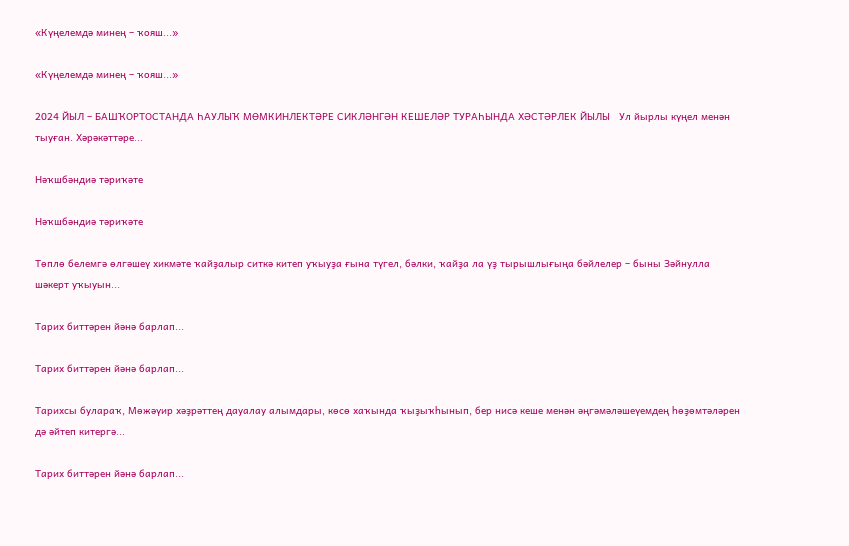«Күңелемдә минең – ҡояш...»

«Күңелемдә минең – ҡояш...»

2024 ЙЫЛ – БАШҠОРТОСТАНДА ҺАУЛЫҠ МӨМКИНЛЕКТӘРЕ СИКЛӘНГӘН КЕШЕЛӘР ТУРАҺЫНДА ХӘСТӘРЛЕК ЙЫЛЫ   Ул йырлы күңел менән тыуған. Хәрәкәттәре...

Нәҡшбәндиә тәриҡәте

Нәҡшбәндиә тәриҡәте

Төплө белемгә өлгәшеү хикмәте ҡайҙалыр ситкә китеп уҡыуҙа ғына түгел, бәлки, ҡайҙа ла үҙ тырышлығыңа бәйлелер – быны Зәйнулла шәкерт уҡыуын...

Тарих биттәрен йәнә барлап...

Тарих биттәрен йәнә барлап...

Тарихсы булараҡ, Мөжәүир хәҙрәттең дауалау алымдары, көсө хаҡында ҡыҙыҡһынып, бер нисә кеше менән әңгәмәләшеүемдең һөҙөмтәләрен дә әйтеп китергә...

Тарих биттәрен йәнә барлап...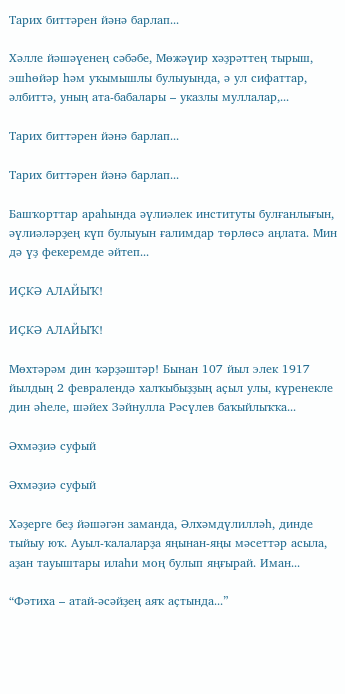Тарих биттәрен йәнә барлап...

Хәлле йәшәүенең сәбәбе, Мөжәүир хәҙрәттең тырыш, эшһөйәр һәм уҡымышлы булыуында, ә ул сифаттар, әлбиттә, уның ата-бабалары – указлы муллалар,...

Тарих биттәрен йәнә барлап...

Тарих биттәрен йәнә барлап...

Башҡорттар араһында әүлиәлек институты булғанлығын, әүлиәләрҙең күп булыуын ғалимдар төрлөсә аңлата. Мин дә үҙ фекеремде әйтеп...

ИҪКӘ АЛАЙЫҠ!

ИҪКӘ АЛАЙЫҠ!

Мөхтәрәм дин ҡәрҙәштәр! Бынан 107 йыл элек 1917 йылдың 2 февралендә халҡыбыҙҙың аҫыл улы, күренекле дин әһеле, шәйех Зәйнулла Рәсүлев баҡыйлыҡҡа...

Әхмәҙиә суфый

Әхмәҙиә суфый

Хәҙерге беҙ йәшәгән заманда, Әлхәмдүлилләһ, динде тыйыу юҡ. Ауыл-ҡалаларҙа яңынан-яңы мәсеттәр асыла, аҙан тауыштары илаһи моң булып яңғырай. Иман...

“Фәтиха – атай-әсәйҙең аяҡ аҫтында...”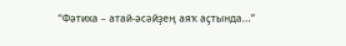“Фәтиха – атай-әсәйҙең аяҡ аҫтында...”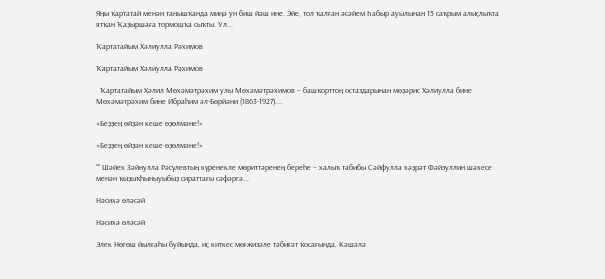Яңы ҡартатай менән танышҡанда миңә ун биш йәш ине. Эйе, тол ҡалған әсәйем Һабыр ауылынан 15 саҡрым алыҫлыҡта ятҡан Ҡаҙыршаға тормошҡа сыҡты. Ул...

Ҡартатайым Хәлиулла Рәхимов

Ҡартатайым Хәлиулла Рәхимов

  Ҡартатайым Хәлил Мөхәмәтрәхим улы Мөхәмәтрәхимов – башҡорттоң остаздарынан мөҙәрис Хәлиулла бине Мөхәмәтрәхим бине Ибраһим әл-Бөрйәни (1863-1927)....

«Беҙҙең өйҙән кеше өҙөлмәне!»

«Беҙҙең өйҙән кеше өҙөлмәне!»

“” Шәйех Зәйнулла Рәсүлевтың күренекле мөриттәренең береһе – халыҡ табибы Сәйфулла хәҙрәт Фәйзуллин шәхесе менән ҡыҙыҡһыныуыбыҙ сираттағы сәфәргә...

Нәсихә өләсәй

Нәсихә өләсәй

Элек Нөгөш йылғаһы буйында, иҫ киткес мөғжизәле тәбиғәт ҡосағында, Кәшәлә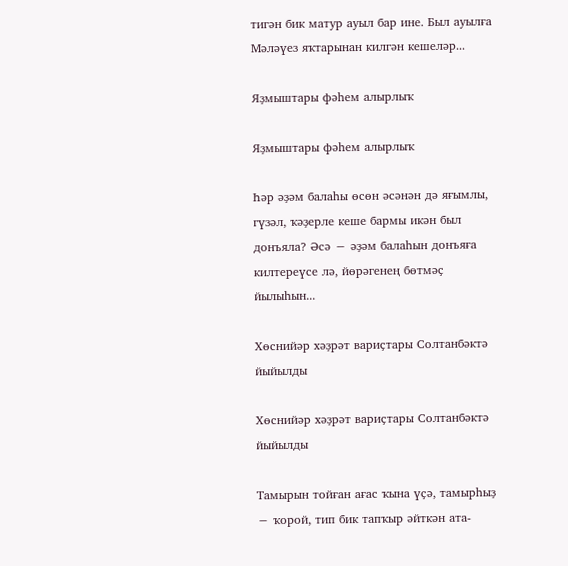тигән бик матур ауыл бар ине. Был ауылға Мәләүез яҡтарынан килгән кешеләр...

Яҙмыштары фәһем алырлыҡ

Яҙмыштары фәһем алырлыҡ

Һәр әҙәм балаһы өсөн әсәнән дә яғымлы, гүзәл, ҡәҙерле кеше бармы икән был донъяла? Әсә − әҙәм балаһын донъяға килтереүсе лә, йөрәгенең бөтмәҫ йылыһын...

Хөснийәр хәҙрәт вариҫтары Солтанбәктә йыйылды

Хөснийәр хәҙрәт вариҫтары Солтанбәктә йыйылды

Тамырын тойған ағас ҡына үҫә, тамырһыҙ − ҡорой, тип бик тапҡыр әйткән ата-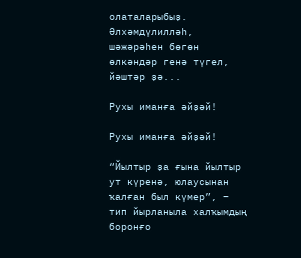олаталарыбыҙ. Әлхәмдүлилләһ, шәжәрәһен бөгөн өлкәндәр генә түгел, йәштәр ҙә...

Рухы иманға әйҙәй!

Рухы иманға әйҙәй!

“Йылтыр ҙа ғына йылтыр ут күренә, юлаусынан ҡалған был күмер”, − тип йырланыла халҡымдың боронғо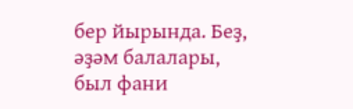бер йырында. Беҙ, әҙәм балалары, был фани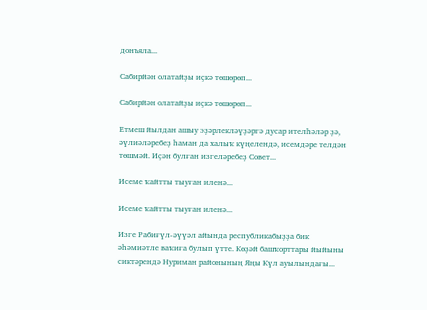донъяла...

Сабирйән олатайҙы иҫкә төшөрөп...

Сабирйән олатайҙы иҫкә төшөрөп...

Етмеш йылдан ашыу эҙәрлекләүҙәргә дусар ителһәләр ҙә, әүлиәләребеҙ һаман да халыҡ күңелендә, исемдәре телдән төшмәй. Иҫән булған изгеләребеҙ Совет...

Исеме ҡайтты тыуған иленә...

Исеме ҡайтты тыуған иленә...

Изге Рабиғүл-әүүәл айында республикабыҙҙа бик әһәмиәтле ваҡиға булып үтте. Көҙәй башҡорттары йыйыны сиктәрендә Нуриман районының Яңы Күл ауылындағы...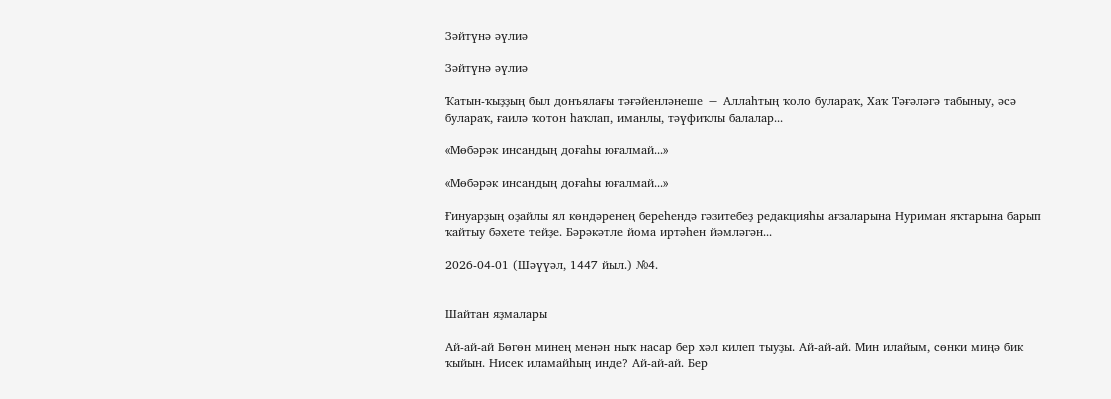Зәйтүнә әүлиә

Зәйтүнә әүлиә

Ҡатын-ҡыҙҙың был донъялағы тәғәйенләнеше − Аллаһтың ҡоло булараҡ, Хаҡ Тәғәләгә табыныу, әсә булараҡ, ғаилә ҡотон һаҡлап, иманлы, тәүфиҡлы балалар...

«Мөбәрәк инсандың доғаһы юғалмай...»

«Мөбәрәк инсандың доғаһы юғалмай...»

Ғинуарҙың оҙайлы ял көндәренең береһендә гәзитебеҙ редакцияһы ағзаларына Нуриман яҡтарына барып ҡайтыу бәхете тейҙе. Бәрәкәтле йома иртәһен йәмләгән...

2026-04-01 (Шәүүәл, 1447 йыл.) №4.


Шайтан яҙмалары

Ай-ай-ай Бөгөн минең менән ныҡ насар бер хәл килеп тыуҙы. Ай-ай-ай. Мин илайым, сөнки миңә бик ҡыйын. Нисек иламайһың инде? Ай-ай-ай. Бер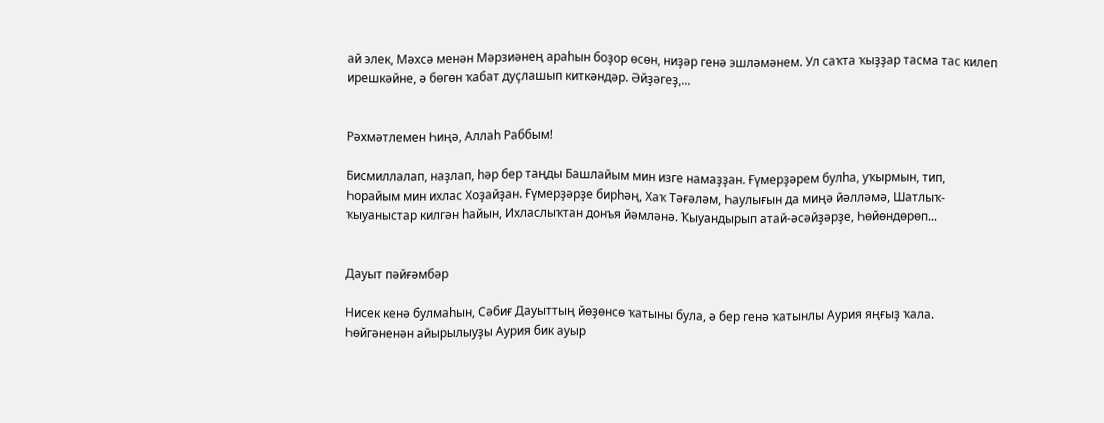ай элек, Мәхсә менән Мәрзиәнең араһын боҙор өсөн, ниҙәр генә эшләмәнем. Ул саҡта ҡыҙҙар тасма тас килеп ирешкәйне, ә бөгөн ҡабат дуҫлашып киткәндәр. Әйҙәгеҙ,...


Рәхмәтлемен Һиңә, Аллаһ Раббым!

Бисмиллалап, наҙлап, һәр бер таңды Башлайым мин изге намаҙҙан. Ғүмерҙәрем булһа, уҡырмын, тип, Һорайым мин ихлас Хоҙайҙан. Ғүмерҙәрҙе бирһәң, Хаҡ Тәғәләм, Һаулығын да миңә йәлләмә, Шатлыҡ-ҡыуаныстар килгән һайын, Ихласлыҡтан донъя йәмләнә. Ҡыуандырып атай-әсәйҙәрҙе, Һөйөндөрөп...


Дауыт пәйғәмбәр

Нисек кенә булмаһын, Сәбиғ Дауыттың йөҙөнсө ҡатыны була, ә бер генә ҡатынлы Аурия яңғыҙ ҡала. Һөйгәненән айырылыуҙы Аурия бик ауыр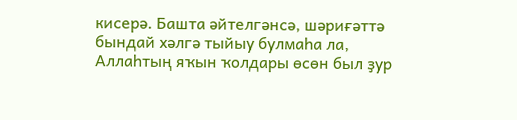кисерә. Башта әйтелгәнсә, шәриғәттә бындай хәлгә тыйыу булмаһа ла, Аллаһтың яҡын ҡолдары өсөн был ҙур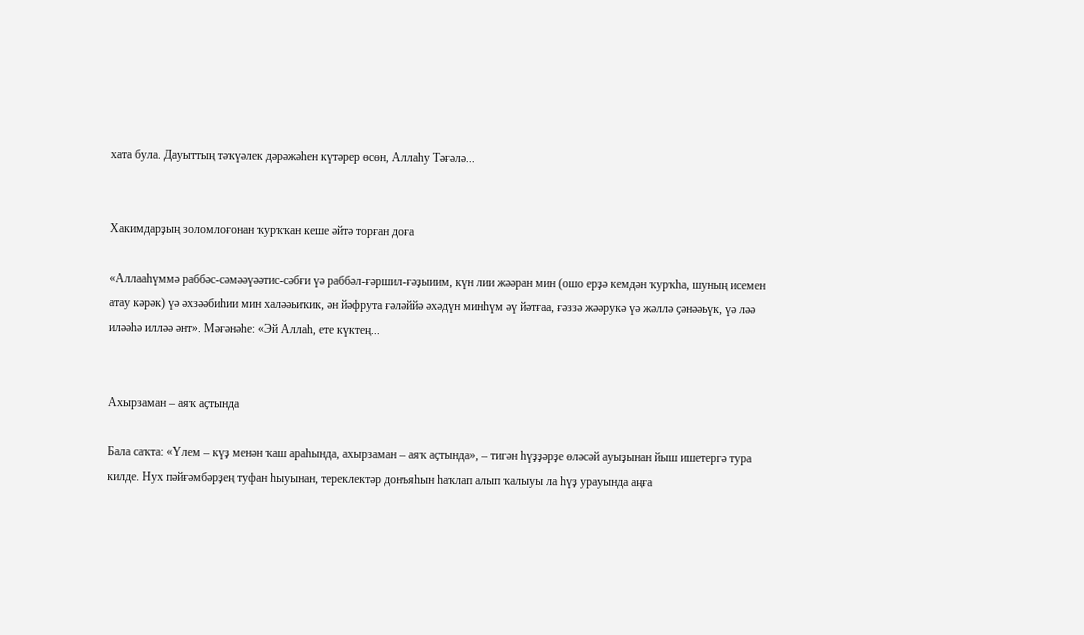хата була. Дауыттың тәҡүәлек дәрәжәһен күтәрер өсөн, Аллаһу Тәғәлә...


Хакимдарҙың золомлоғонан ҡурҡҡан кеше әйтә торған доға

«Аллааһүммә раббәс-сәмәәүәәтис-сәбғи үә раббәл-ғәршил-ғәҙыиим, күн лии жәәран мин (ошо ерҙә кемдән ҡурҡһа, шуның исемен атау кәрәк) үә әхзәәбиһии мин халәәьиҡик, ән йәфрута ғәләййә әхәдүн минһүм әү йәтғаа, ғәззә жәәрукә үә жәллә ҫәнәәьүк, үә ләә иләәһә илләә әнт». Мәғәнәһе: «Эй Аллаһ, ете күктең...


Ахырзаман – аяҡ аҫтында

Бала саҡта: «Үлем – күҙ менән ҡаш араһында, ахырзаман – аяҡ аҫтында», – тигән һүҙҙәрҙе өләсәй ауыҙынан йыш ишетергә тура килде. Нух пәйғәмбәрҙең туфан һыуынан, тереклектәр донъяһын һаҡлап алып ҡалыуы ла һүҙ урауында аңға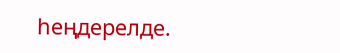һеңдерелде.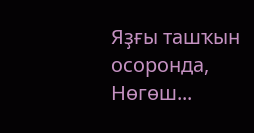Яҙғы ташҡын осоронда, Нөгөш...